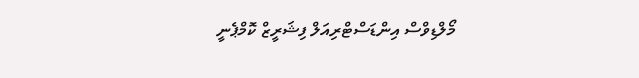މޯލްޑިވްސް އިންޑަސްޓްރިއަލް ފިޝަރީޒް ކޮމްޕެނީ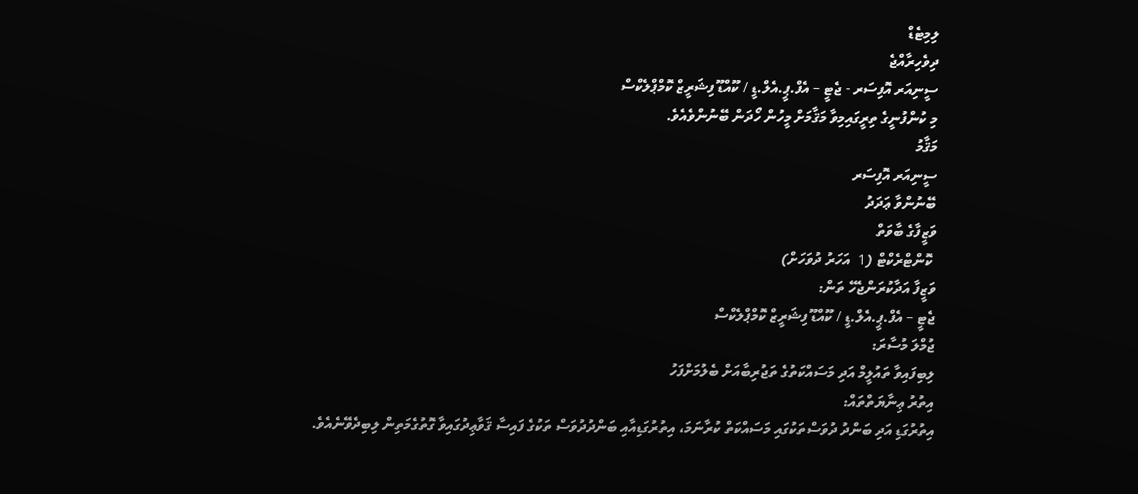ލިމިޓެޑް
ދިވެހިރާއްޖެ
ސީނިއަރ އޮފިސަރ - ޖެޓީ – އެފް.ޕީ.އެލް.ޑީ / ކޫއްޑޫ ފިޝަރީޒް ކޮމްޕްލެކްސް
މި ކުންފުނީގެ ތިރީގައިމިވާ މަޤާމަށް މީހުން ހޯދަން ބޭނުންވެއެވެ.
މަޤާމު
ސީނިއަރ އޮފިސަރ
ބޭނުންވާ ޢަދަދު
ވަޒީފާގެ ބާވަތް
 ކޮންޓްރެކްޓް (1  އަހަރު ދުވަހަށް)
ވަޒީފާ އަދާކުރަންޖެހޭ ތަން:
ޖެޓީ – އެފް.ޕީ.އެލް.ޑީ / ކޫއްޑޫ ފިޝަރީޒް ކޮމްޕްލެކްސް
ޖުމްލަ މުސާރަ:
ލިބިފައިވާ ތައުލީމް އަދި މަސައްކަތުގެ ތަޖުރިބާއަށް ބެލުމަށްފަހު
އިތުރު ޢިނާޔަތްތައް:
އިތުރުގަޑި އަދި ބަންދު ދުވަސްތަކުގައި މަސައްކަތް ކުރާނަމަ، އިތުރުގަޑިއާއި ބަންދުދުވަސް ތަކުގެ ފައިސާ ޤަވާޢިދުގައިވާ ގޮތުގެމަތިން ލިބިދެވޭނެއެވެ.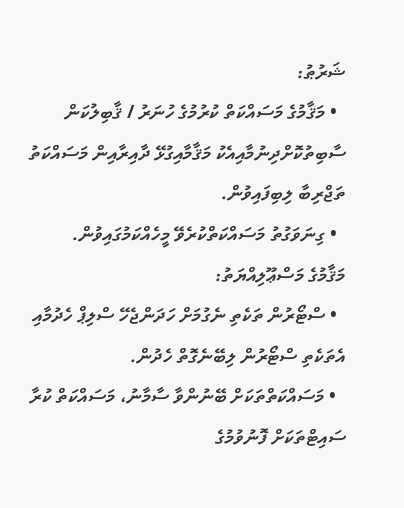ޝަރުޠު:
  • މަޤާމުގެ މަސައްކަތް ކުރުމުގެ ހުނަރު / ޤާބިލުކަން ސާބިތުކޮށްދިނުމާއިއެކު މަޤާމާއިގުޅޭ ދާއިރާއިން މަސައްކަތު ތަޖްރިބާ ލިބިފައިވުން.
  • ގިނަވަގުތު މަސައްކަތްކުރެވޭ މީހެއްކަމުގައިވުން.
މަޤާމުގެ މަސްޢޫލިއްޔަތު:
  • ސްޓޯރުން ތަކެތި ނެގުމަށް ހަދަންޖެހޭ ސްލިޕް ހެދުމާއި އެތަކެތި ސްޓޯރުން ލިބޭނެގޮތް ހެދުން.
  • މަސައްކަތްތަކަށް ބޭނުންވާ ސާމާނު، މަސައްކަތް ކުރާ ސައިޓްތަކަށް ފޮނުވުމުގެ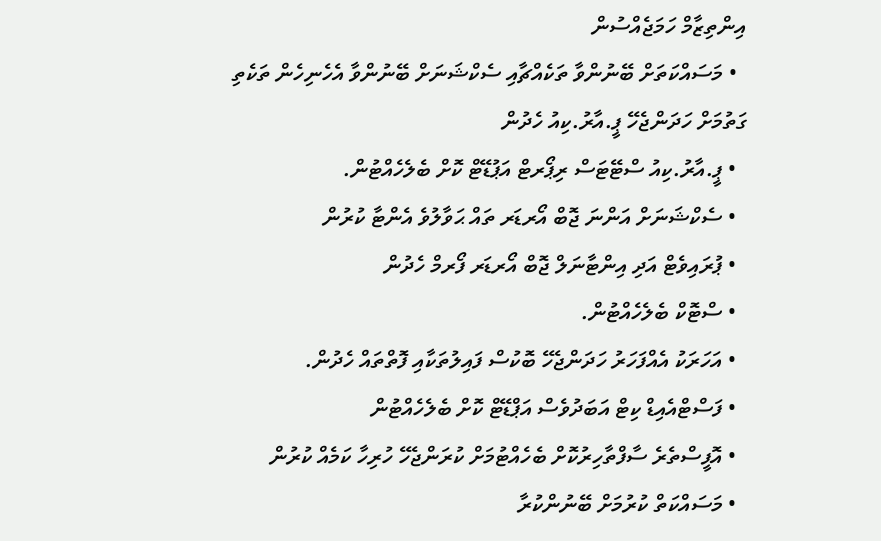އިންތިޒާމް ހަމަޖެއްސުން
  • މަސައްކަތަށް ބޭނުންވާ ތަކެއްޗާއި ސެކްޝަނަށް ބޭނުންވާ އެހެނިހެން ތަކެތި ގަތުމަށް ހަދަންޖެހޭ ޕީ.އާރު.ކިއު ހެދުން
  • ޕީ.އާރު.ކިއު ސްޓޭޓަސް ރިޕޯރޓް އަޕުޑޭޓް ކޮށް ބެލެހެއްޓުން.
  • ސެކްޝަނަށް އަންނަ ޖޮބް އޯރޑަރ ތައް ޙަވާލުވެ އެންޓާ ކުރުން
  • ޕުރައިވެޓް އަދި އިންޓާނަލް ޖޮބް އޯރޑަރ ފޯރމް ހެދުން
  • ސްޓޮކް ބެލެހެއްޓުން.
  • އަހަރަކު އެއްފަހަރު ހަދަންޖެހޭ ބޮކުސް ފައިލުތަކާއި ފޮތްތައް ހެދުން.
  • ފަސްޓްއެއިޑް ކިޓް އަބަދުވެސް އަޕްޑޭޓް ކޮށް ބެލެހެއްޓުން
  • އޮފީސްތެރެ ސާފްތާހިރުކޮށް ބެހެއްޓުމަށް ކުރަންޖެހޭ ހުރިހާ ކަމެއް ކުރުން
  • މަސައްކަތް ކުރުމަށް ބޭނުންކުރާ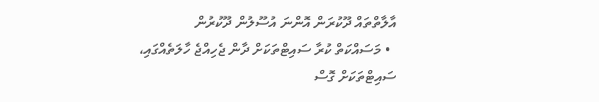އާލާތްތައް ދޫކުރަން އޮންނަ އުސޫލުން ދޫކުރުން
  • މަސައްކަތް ކުރާ ސައިޓްތަކަށް ދާން ޖެހިއްޖެ ހާލަތެއްގައި، ސައިޓްތަކަށް ގޮސް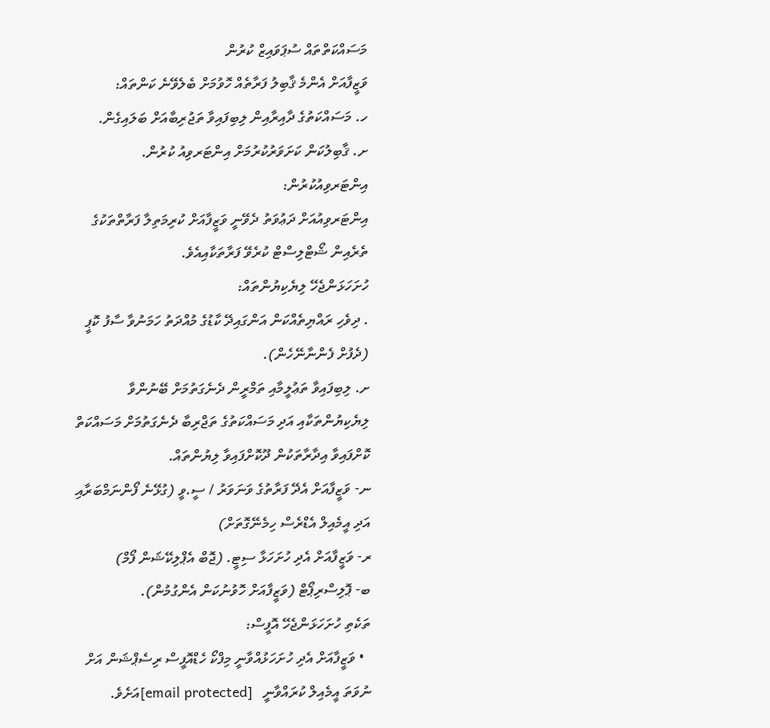މަސައްކަތްތައް ސުޕަވައިޒް ކުރުން
ވަޒީފާއަށް އެންމެ ޤާބިލު ފަރާތެއް ހޮވުމަށް ބެލެވޭނެ ކަންތައް:
ހ. މަސައްކަތުގެ ދާއިރާއިން ލިބިފައިވާ ތަޖުރިބާއަށް ބަލައިގެން.
ށ. ޤާބިލުކަން ކަށަވަރުކުރުމަށް އިންޓަރވިއު ކުރުން.
އިންޓަރވިއުކުރުން:
އިންޓަރވިއުއަށް ދަޢުވަތު ދެވޭނީ ވަޒީފާއަށް ކުރިމަތިލާ ފަރާތްތަކުގެ ތެރެއިން ޝޯޓްލިސްޓް ކުރެވޭ ފަރާތަކާއިއެވެ.
ހުށަހަޅަންޖެހޭ ލިޔެކިޔުންތައް:
. ދިވެހި ރައްޔިތެއްކަން އަންގައިދޭ ކާޑުގެ މުއްދަތު ހަމަނުވާ ސާފު ކޮޕީ  (ދެފުށް ފެންނާނޭހެން).
ށ. ލިބިފައިވާ ތަޢުލީމާއި ތަމްރީން ދެނެގަތުމަށް ބޭނުންވާ ލިޔެކިޔުންތަކާއި އަދި މަސައްކަތުގެ ތަޖްރިބާ ދެނެގަތުމަށް މަސައްކަތް ކޮށްފައިވާ އިދާރާތަކުން ދޫކޮށްފައިވާ ލިޔުންތައް.
ނ- ވަޒީފާއަށް އެދޭ ފަރާތުގެ ވަނަވަރު / ސީ.ވީ (ގުޅޭނެ ފޯންނަމްބަރާއި އަދި އީމެއިލް އެޑްރެސް ހިމެނޭގޮތަށް)
ރ- ވަޒީފާއަށް އެދި ހުށަހަޅާ ސިޓީ. (ޖޮބް އެޕްލިކޭޝަން ފޯމް)
ބ- ޕޮލިސްރިޕޯޓް (ވަޒީފާއަށް ހޮވުނުކަން އެންގުމުން).
ތަކެތި ހުށަހަޅަންޖެހޭ އޮފީސް:
  • ވަޒީފާއަށް އެދި ހުށަހަޅުއްވާނީ މިފްކޯ ހެޑްއޮފީސް ރިސެޕްޝަން އަށް ނުވަތަ އީމެއިލް ކުރައްވާނީ   [email protected]އަށެވެ.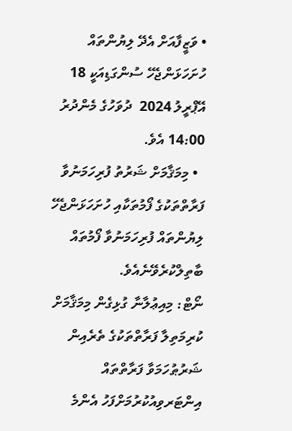• ވަޒީފާއަށް އެދޭ ލިޔުންތައް ހުށަހަޅަންޖެހޭ ސުންގަޑިއަކީ 18 އޭޕްރީލު 2024  ދުވަހުގެ މެންދުރު 14:00 އެވެ.
  • މިމަޤާމަށް ޝަރުތު ފުރިހަމަނުވާ ފަރާތްތަކުގެ ފޯމުތަކާއި ހުށަހަޅަންޖެހޭ ލިޔުންތައް ފުރިހަމަނުވާ ފޯމުތައް ބާތިލްކުރެވޭނެއެވެ.
ނޯޓް: މިއިޢުލާނާ ގުޅިގެން މިމަޤާމަށް ކުރިމަތިލާ ފަރާތްތަކުގެ ތެރެއިން ޝަރުޠުހަމަވާ ފަރާތްތައް އިންޓަރވިއުކުރުމަށްފަހު އެންމެ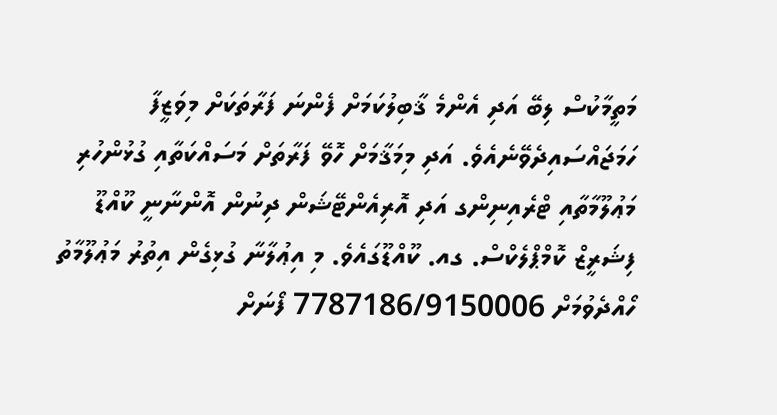މަތީމާކުސް ލިބޭ އަދި އެންމެ ޤާބިލުކަމަށް ފެންނަ ފަރާތަކަށް މިވަޒީފާ ހަމަޖައްސައިދެވޭނެއެވެ. އަދި މިމަޤާމަށް ހޮވޭ ފަރާތަށް މަސައްކަތާއި ގުޅުންހުރި މަޢުލޫމާތާއި ޓްރެއިނިންގ އަދި އޮރިއެންޓޭޝަން ދިނުން އޮންނާނީ ކޫއްޑޫ ފިޝަރީޒް ކޮމްޕްލެކްސް. ގއ. ކޫއްޑޫގައެވެ. މި އިޢުލާނާ ގުޅިގެން އިތުރު މަޢުލޫމާތު ހޯއްދެވުމަށް 7787186/9150006 ފޯނަށް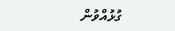ގުޅުއްވުން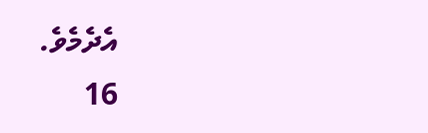އެދެމެވެ.
16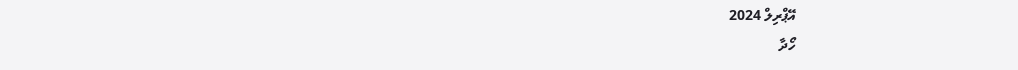އޭޕްރިލް 2024
ހޯދާ